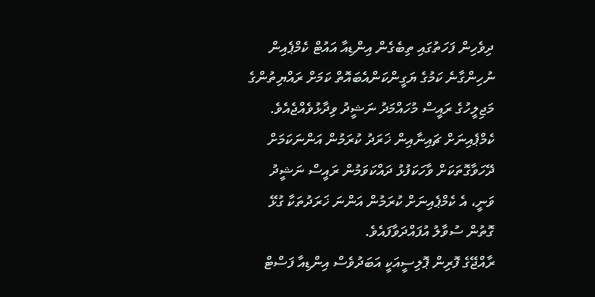ދިވެހިން ފަހަތުގައި ތިބެގެން އިންޑިއާ އައުޓް ކެމްޕެއިން ނުހިންގާނެ ކަމުގެ ޔަގީންކަންއެބައޮތް ކަމަށް ރައްޔިތުންގެ މަޖިލީހުގެ ރައީސް މުހައްމަދު ނަޝީދު ވިދާޅުވެއްޖެއެވެ.
ކެމްޕެއިނަށް ޗައިނާއިން ޚަރަދު ކުރަމުން އަންނަކަމަށް ދޭހަވާގޮތަކަށް ވާހަކަފުޅު ދައްކަވަމުން ރައީސް ނަޝީދު ވަނީ، އެ ކެމްޕެއިނަށް ކުރަމުން އަންނަ ޚަރަދުތަކާ ގުޅޭ ގޮތުން ސުވާލު އުފައްދަވާފައެވެ.
ރާއްޖޭގެ ފޮރިން ޕޮލިސީއަކީ އަބަދުވެސް އިންޑިއާ ފަސްޓް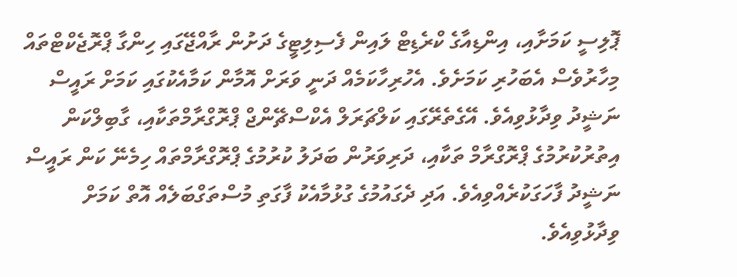ޕޮލިސީ ކަމަށާއި، އިންޑިއާގެ ކްރެޑިޓް ލައިން ފެސިލިޓީގެ ދަށުން ރާއްޖޭގައި ހިންގާ ޕްރޮޖެކްޓްތައް މިހާރުވެސް އެބަހުރި ކަމަށެވެ. އެހުރިހާކަމެއް ދަނީ ވަރަށް އޮމާން ކަމާއެކުގައި ކަމަށް ރައީސް ނަޝީދު ވިދާޅުވިއެވެ. އޭގެތެރޭގައި ކަލްޗަރަލް އެކްސްޗޭންޖް ޕްރޮގްރާމްތަކާއި، ގާބިލްކަން އިތުރުކުރުމުގެ ޕްރޮގްރާމް ތަކާއި، ދަރިވަރުން ބަދަލު ކުރުމުގެ ޕްރޮގްރާމްތައް ހިމެނޭ ކަން ރައީސް ނަޝީދު ފާހަގަކުރެއްވިއެވެ. އަދި ދެގައުމުގެ ގުޅުމާއެކު ފާގަތި މުސްތަގްބަލެއް އޮތް ކަމަށް ވިދާޅުވިއެވެ.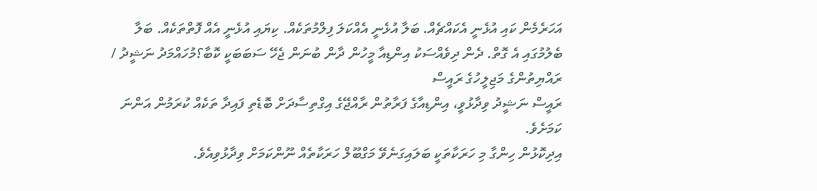އަހަރެމެން ކައި އުޅެނީ އެކައްޗެއް. ބަލާ އުޅެނީ އެއްކަލަ ފިލްމުތަކެއް. ކިޔައި އުޅެނީ އެއް ފޮތްތަކެއް. ބަލާ ބެލުމުގައި އެ ގޮތް. ދެން ދިވެއްސަކު އިންޑިއާ މީހުން ދާން ބުނަން ޖެހޭ ސަބަބަކީ ކޮބާ؟މުހައްމަދު ނަޝީދު / ރައްޔިތުންގެ މަޖިލީހުގެ ރައީސް
ރައީސް ނަޝީދު ވިދާޅުވީ، އިންޑިއާގެ ފަރާތުން ރާއްޖޭގެ އިގްތިސާދަށް ބޮޑެތި ފައިދާ ތަކެއް ކުރަމުން އަންނަ ކަމަށެވެ.
އިދިކޮޅުން ހިންގާ މި ހަރަކާތަކީ ބަލައިގަނެވޭ މަގްބޫލް ހަރަކާތެއް ނޫންކަމަށް ވިދާޅުވިއެވެ.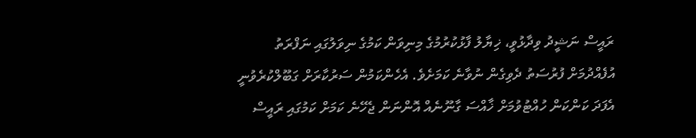ރައީސް ނަޝީދު ވިދާޅުވީ، ޚިޔާލު ފާޅުކުރުމުގެ މިނިވަން ކަމުގެ ނިވަލުގައި ނަފްރަތު އުފެއްދުމަށް ފުރުސަތު ދެވިގެން ނުވާނެ ކަމަށެވެ. އެހެންކަމުން ސަރުކާރަށް ގަބޫލްކުރެވުނީ އެފަދަ ކަންކަން ހުއްޓުވުމަށް ޚާއްސަ ގާނޫނެއް އޮންނަން ޖެހޭނެ ކަމަށް ކަމުގައި ރައީސް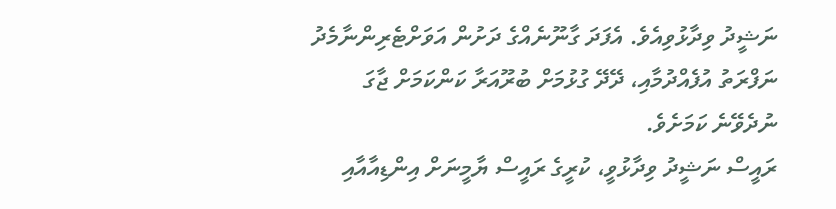ނަޝީދު ވިދާޅުވިއެވެ. އެފަދަ ގާނޫނެއްގެ ދަށުން އަވަށްޓެރިންނާމެދު ނަފްރަތު އުފެއްދުމާއި، ދޭދޭ ގުޅުމަށް ބުރޫއަރާ ކަންކަމަށް ޖާގަ ނުދެވޭނެ ކަމަށެވެ.
ރައީސް ނަޝީދު ވިދާޅުވީ، ކުރީގެ ރައީސް ޔާމީނަށް އިންޑިއާއާއި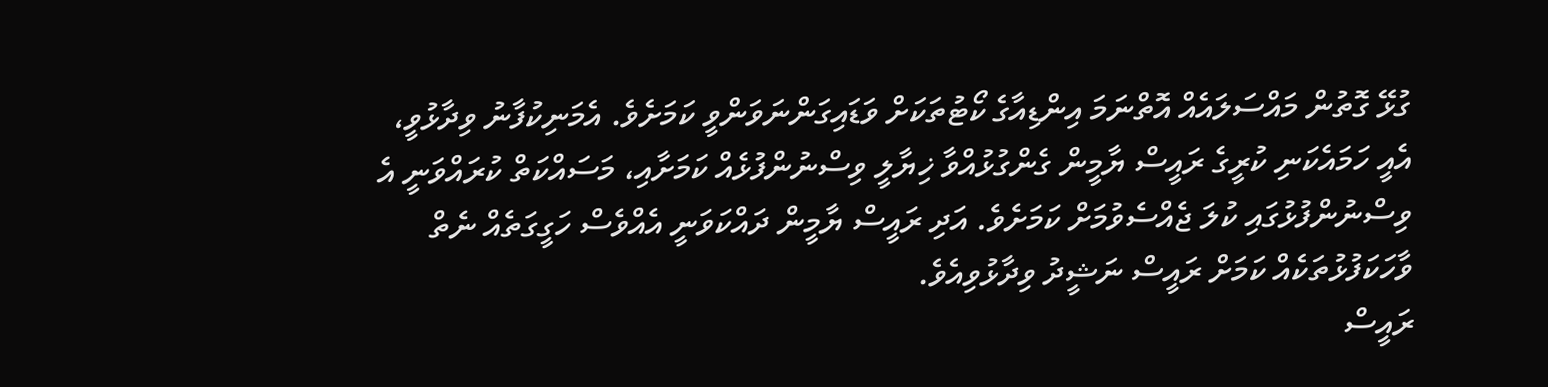ގުޅޭ ގޮތުން މައްސަލައެއް އޮތްނަމަ އިންޑިއާގެ ކޯޓުތަކަށް ވަޑައިގަންނަވަންވީ ކަމަށެވެ. އެމަނިކުފާނު ވިދާޅުވީ، އެއީ ހަމައެކަނި ކުރީގެ ރައީސް ޔާމީން ގެންގުޅުއްވާ ޚިޔާލީ ވިސްނުންފުޅެއް ކަމަށާއި، މަސައްކަތް ކުރައްވަނީ އެ ވިސްނުންފުޅުގައި ކުލަ ޖެއްސެވުމަށް ކަމަށެވެ. އަދި ރައީސް ޔާމީން ދައްކަވަނީ އެއްވެސް ހަގީގަތެއް ނެތް ވާހަކަފުޅުތަކެއް ކަމަށް ރައީސް ނަޝީދު ވިދާޅުވިއެވެ.
ރައީސް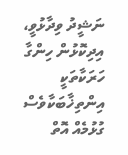ނަޝީދު ވިދާޅުވީ، އިދިކޮޅުން ހިންގާ ހަރަކާތަކީ އިންތިޚާބަކާވެސް ގުޅުމެއް އޮތް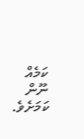ކަމެއް ނޫން ކަމަށެވެ.